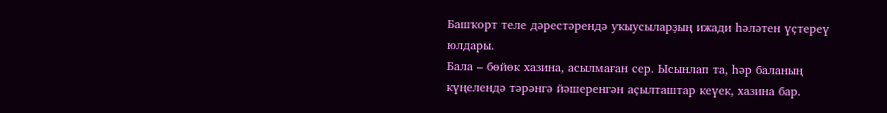Башҡорт теле дәрестәрендә уҡыусыларҙың ижади һәләтен үҫтереү юлдары.
Бала – бөйөк хазина, асылмаған сер. Ысынлап та, һәр баланың күңелендә тәрәнгә йәшеренгән аҫылташтар кеүек, хазина бар.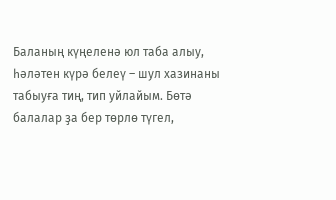Баланың күңеленә юл таба алыу, һәләтен күрә белеү – шул хазинаны табыуға тиң, тип уйлайым. Бөтә балалар ҙа бер төрлө түгел,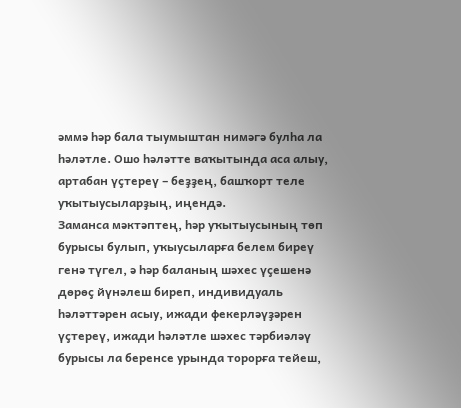әммә һәр бала тыумыштан нимәгә булһа ла һәләтле. Ошо һәләтте ваҡытында аса алыу, артабан үҫтереү – беҙҙең, башҡорт теле уҡытыусыларҙың, иңендә.
Заманса мәктәптең, һәр уҡытыусының төп бурысы булып, уҡыусыларға белем биреү генә түгел, ә һәр баланың шәхес үҫешенә дөрөҫ йүнәлеш биреп, индивидуаль һәләттәрен асыу, ижади фекерләүҙәрен үҫтереү, ижади һәләтле шәхес тәрбиәләү бурысы ла беренсе урында торорға тейеш,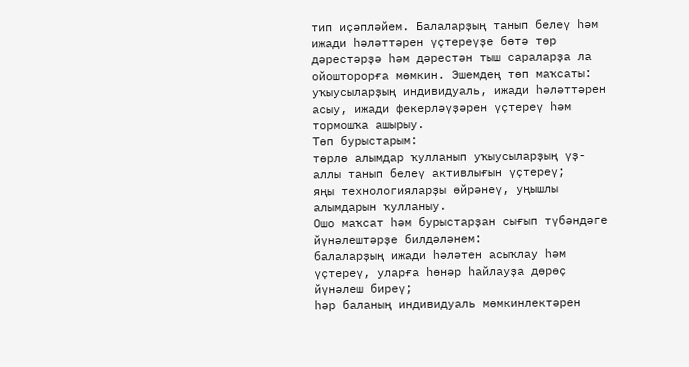тип иҫәпләйем. Балаларҙың танып белеү һәм ижади һәләттәрен үҫтереүҙе бөтә төр дәрестәрҙә һәм дәрестән тыш сараларҙа ла ойошторорға мөмкин. Эшемдең төп маҡсаты: уҡыусыларҙың индивидуаль, ижади һәләттәрен асыу, ижади фекерләүҙәрен үҫтереү һәм тормошҡа ашырыу.
Төп бурыстарым:
төрлө алымдар ҡулланып уҡыусыларҙың үҙ- аллы танып белеү активлығын үҫтереү;
яңы технологияларҙы өйрәнеү, уңышлы алымдарын ҡулланыу.
Ошо маҡсат һәм бурыстарҙан сығып түбәндәге йүнәлештәрҙе билдәләнем:
балаларҙың ижади һәләтен асыҡлау һәм үҫтереү, уларға һөнәр һайлауҙа дөрөҫ йүнәлеш биреү;
һәр баланың индивидуаль мөмкинлектәрен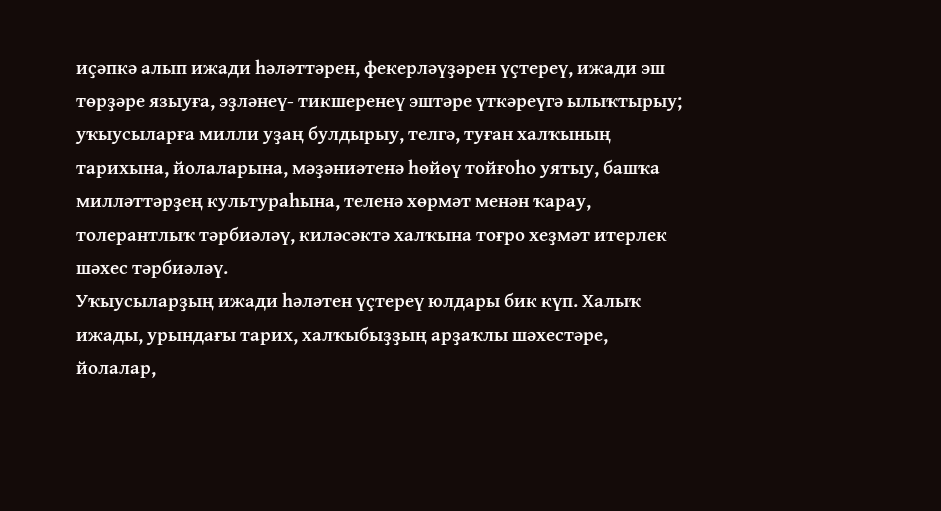иҫәпкә алып ижади һәләттәрен, фекерләүҙәрен үҫтереү, ижади эш төрҙәре языуға, эҙләнеү- тикшеренеү эштәре үткәреүгә ылыҡтырыу;
уҡыусыларға милли уҙаң булдырыу, телгә, туған халҡының тарихына, йолаларына, мәҙәниәтенә һөйөү тойғоһо уятыу, башҡа милләттәрҙең культураһына, теленә хөрмәт менән ҡарау, толерантлыҡ тәрбиәләү, киләсәктә халҡына тоғро хеҙмәт итерлек шәхес тәрбиәләү.
Уҡыусыларҙың ижади һәләтен үҫтереү юлдары бик күп. Халыҡ ижады, урындағы тарих, халҡыбыҙҙың арҙаҡлы шәхестәре, йолалар,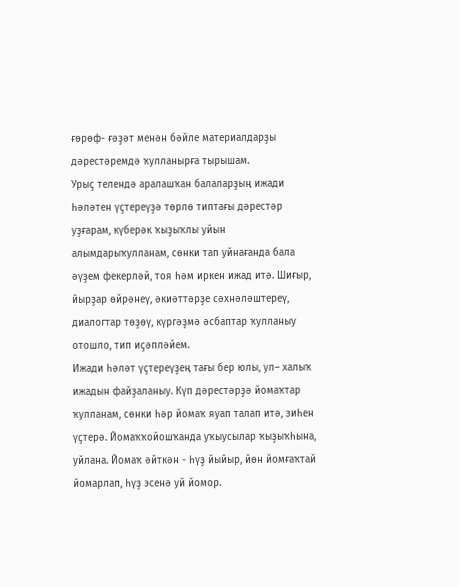ғөрөф- ғәҙәт менән бәйле материалдарҙы дәрестәремдә ҡулланырға тырышам.
Урыҫ телендә аралашҡан балаларҙың ижади һәләтен үҫтереүҙә төрлө типтағы дәрестәр уҙғарам, күберәк ҡыҙыҡлы уйын алымдарыҡулланам, сөнки тап уйнағанда бала әүҙем фекерләй, тоя һәм иркен ижад итә. Шиғыр, йырҙар өйрәнеү, әкиәттәрҙе сәхнәләштереү, диалогтар төҙөү, күргәҙмә әсбаптар ҡулланыу отошло, тип иҫәпләйем.
Ижади һәләт үҫтереүҙең тағы бер юлы, ул– халыҡ ижадын файҙаланыу. Күп дәрестәрҙә йомаҡтар ҡулланам, сөнки һәр йомаҡ яуап талап итә, зиһен үҫтерә. Йомаҡҡойошҡанда уҡыусылар ҡыҙыҡһына, уйлана. Йомаҡ әйткән - һүҙ йыйыр, йөн йомғаҡтай йомарлап, һүҙ эсенә уй йомор.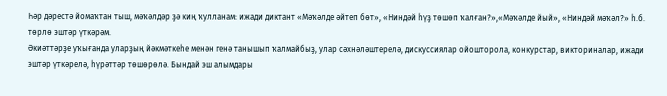Һәр дәрестә йомаҡтан тыш, мәҡәлдәр ҙә киң ҡулланам: ижади диктант «Мәҡәлде әйтеп бөт», «Ниндәй һүҙ төшөп ҡалған?»,«Мәҡәлде йый», «Ниндәй мәҡәл?» һ.б. төрлө эштәр үткәрәм.
Әкиәттәрҙе уҡығанда уларҙың йәкмәткеһе менән генә танышып ҡалмайбыҙ, улар сәхнәләштерелә, дискуссиялар ойошторола, конкурстар, викториналар, ижади эштәр үткәрелә, һүрәттәр төшөрөлә. Бындай эш алымдары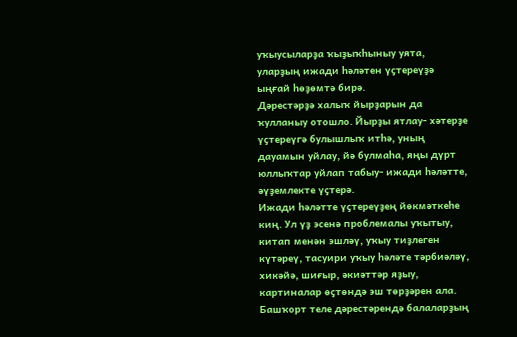уҡыусыларҙа ҡыҙыҡһыныу уята, уларҙың ижади һәләтен үҫтереүҙә ыңғай һөҙөмтә бирә.
Дәрестәрҙә халыҡ йырҙарын да ҡулланыу отошло. Йырҙы ятлау- хәтерҙе үҫтереүгә булышлыҡ итһә, уның дауамын уйлау, йә булмаһа, яңы дүрт юллыҡтар уйлап табыу- ижади һәләтте, әүҙемлекте үҫтерә.
Ижади һәләтте үҫтереүҙең йөкмәткеһе киң. Ул үҙ эсенә проблемалы уҡытыу, китап менән эшләү, уҡыу тиҙлеген күтәреү, тасуири уҡыу һәләте тәрбиәләү, хикәйә, шиғыр, әкиәттәр яҙыу, картиналар өҫтөндә эш төрҙәрен ала.
Башҡорт теле дәрестәрендә балаларҙың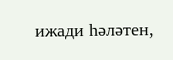ижади һәләтен,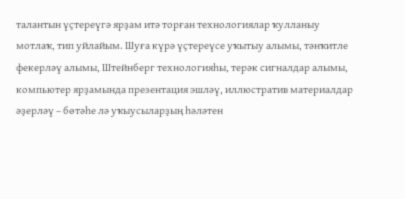талантын үҫтереүгә ярҙам итә торған технологиялар ҡулланыу мотлаҡ, тип уйлайым. Шуға күрә үҫтереүсе уҡытыу алымы, тәнҡитле фекерләү алымы, Штейнберг технологияһы, терәк сигналдар алымы, компьютер ярҙамында презентация эшләү, иллюстратив материалдар әҙерләү – бөтәһе лә уҡыусыларҙың һәләтен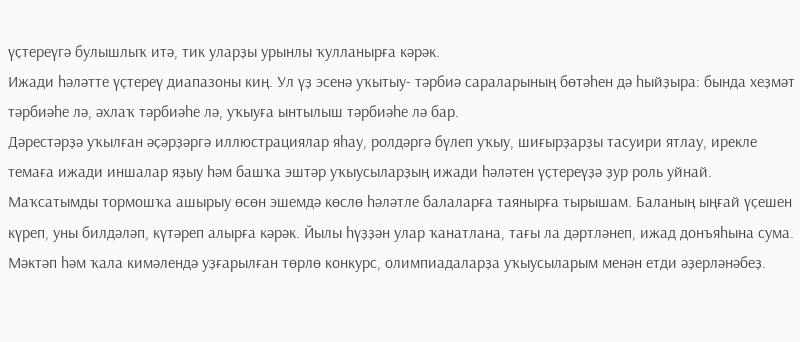үҫтереүгә булышлыҡ итә, тик уларҙы урынлы ҡулланырға кәрәк.
Ижади һәләтте үҫтереү диапазоны киң. Ул үҙ эсенә уҡытыу- тәрбиә сараларының бөтәһен дә һыйҙыра: бында хеҙмәт тәрбиәһе лә, әхлаҡ тәрбиәһе лә, уҡыуға ынтылыш тәрбиәһе лә бар.
Дәрестәрҙә уҡылған әҫәрҙәргә иллюстрациялар яһау, ролдәргә бүлеп уҡыу, шиғырҙарҙы тасуири ятлау, ирекле темаға ижади иншалар яҙыу һәм башҡа эштәр уҡыусыларҙың ижади һәләтен үҫтереүҙә ҙур роль уйнай.
Маҡсатымды тормошҡа ашырыу өсөн эшемдә көслө һәләтле балаларға таянырға тырышам. Баланың ыңғай үҫешен күреп, уны билдәләп, күтәреп алырға кәрәк. Йылы һүҙҙән улар ҡанатлана, тағы ла дәртләнеп, ижад донъяһына сума. Мәктәп һәм ҡала кимәлендә уҙғарылған төрлө конкурс, олимпиадаларҙа уҡыусыларым менән етди әҙерләнәбеҙ.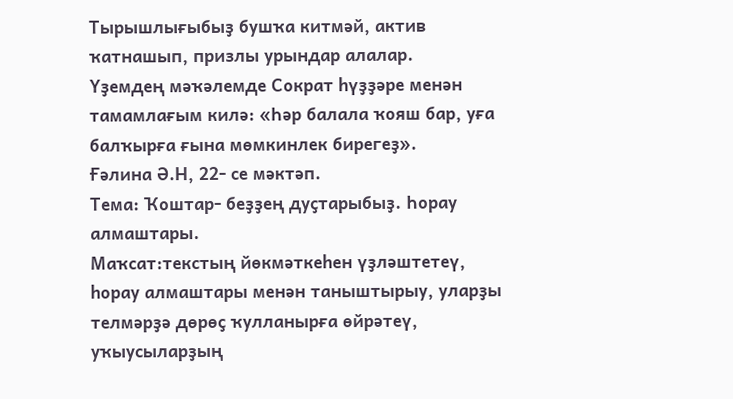Тырышлығыбыҙ бушҡа китмәй, актив ҡатнашып, призлы урындар алалар.
Үҙемдең мәҡәлемде Сократ һүҙҙәре менән тамамлағым килә: «Һәр балала ҡояш бар, уға балҡырға ғына мөмкинлек бирегеҙ».
Ғәлина Ә.Н, 22- се мәктәп.
Тема: Ҡоштар- беҙҙең дуҫтарыбыҙ. Һорау алмаштары.
Маҡсат:текстың йөкмәткеһен үҙләштетеү, һорау алмаштары менән таныштырыу, уларҙы телмәрҙә дөрөҫ ҡулланырға өйрәтеү, уҡыусыларҙың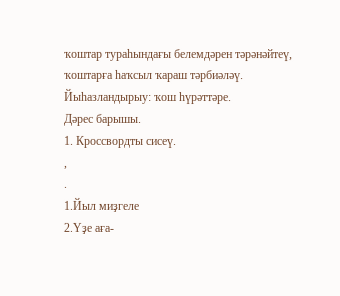ҡоштар тураһындағы белемдәрен тәрәнәйтеү, ҡоштарға һаҡсыл ҡараш тәрбиәләү.
Йыһазландырыу: ҡош һүрәттәре.
Дәрес барышы.
1. Кроссвордты сисеү.
,
.
1.Йыл миҙгеле
2.Үҙе аға-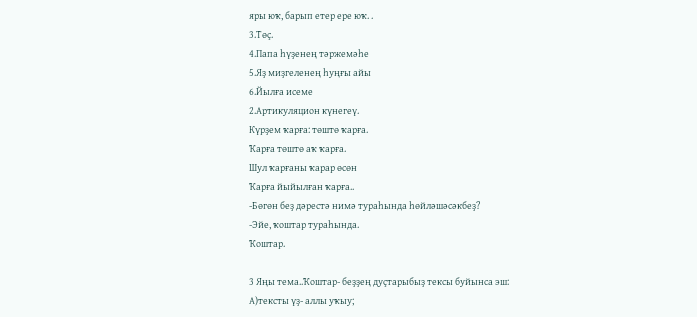яры юҡ, барып етер ере юҡ. .
3.Төҫ.
4.Папа һүҙенең тәржемәһе
5.Яҙ миҙгеленең һуңғы айы
6.Йылға исеме
2.Артикуляцион күнегеү.
Күрҙем ҡарға: төштө ҡарға.
Ҡарға төштө аҡ ҡарға.
Шул ҡарғаны ҡарар өсөн
Ҡарға йыйылған ҡарға..
-Бөгөн беҙ дәрестә нимә тураһында һөйләшәсәкбеҙ?
-Эйе, ҡоштар тураһында.
Ҡоштар.

3 Яңы тема..Ҡоштар- беҙҙең дуҫтарыбыҙ тексы буйынса эш:
А)тексты үҙ- аллы уҡыу;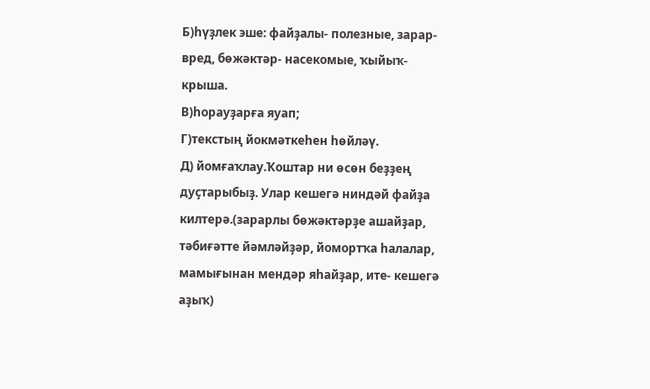Б)һүҙлек эше: файҙалы- полезные, зарар- вред, бөжәктәр- насекомые, ҡыйыҡ- крыша.
В)һорауҙарға яуап;
Г)текстың йокмәткеһен һөйләү.
Д) йомғаҡлау.Ҡоштар ни өсөн беҙҙең дуҫтарыбыҙ. Улар кешегә ниндәй файҙа килтерә.(зарарлы бөжәктәрҙе ашайҙар, тәбиғәтте йәмләйҙәр, йомортҡа һалалар, мамығынан мендәр яһайҙар, ите- кешегә аҙыҡ)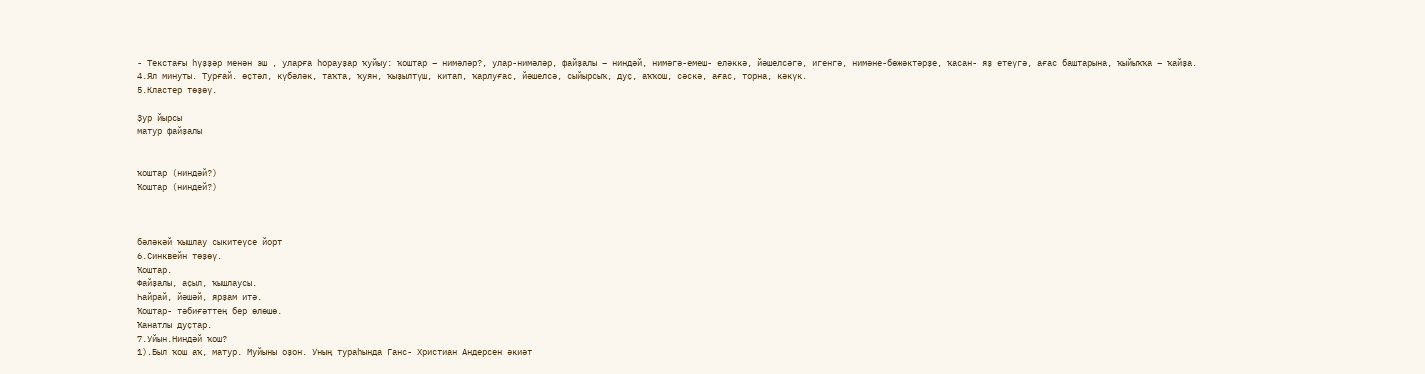- Текстағы һүҙҙәр менән эш , уларға һорауҙар ҡуйыу: ҡоштар – нимәләр?, улар-нимәләр, файҙалы – ниндәй, нимәгә-емеш- еләккә, йәшелсәгә, игенгә, нимәне-бөжәктәрҙе, ҡасан- яҙ етеүгә, ағас баштарына, ҡыйыҡҡа – ҡайҙа.
4.Ял минуты. Турғай. өҫтәл, күбәләк, таҡта, ҡуян, ҡыҙылтүш, китап, ҡарлуғас, йәшелсә, сыйырсыҡ, дуҫ, аҡҡош, сәскә, ағас, торна, кәкүк.
5.Кластер төҙөү.

Ҙур йырсы
матур файҙалы


ҡоштар (ниндәй?)
Ҡоштар (ниндей?)



бәләкәй ҡышлау сыкитеүсе йорт
6.Синквейн төҙөү.
Ҡоштар.
Файҙалы, аҫыл, ҡышлаусы.
Һайрай, йәшәй, ярҙам итә.
Ҡоштар- тәбиғәттең бер өлөшө.
Ҡанатлы дуҫтар.
7.Уйын.Ниндәй ҡош?
1).Был ҡош аҡ, матур. Муйыны оҙон. Уның тураһында Ганс- Христиан Андерсен әкиәт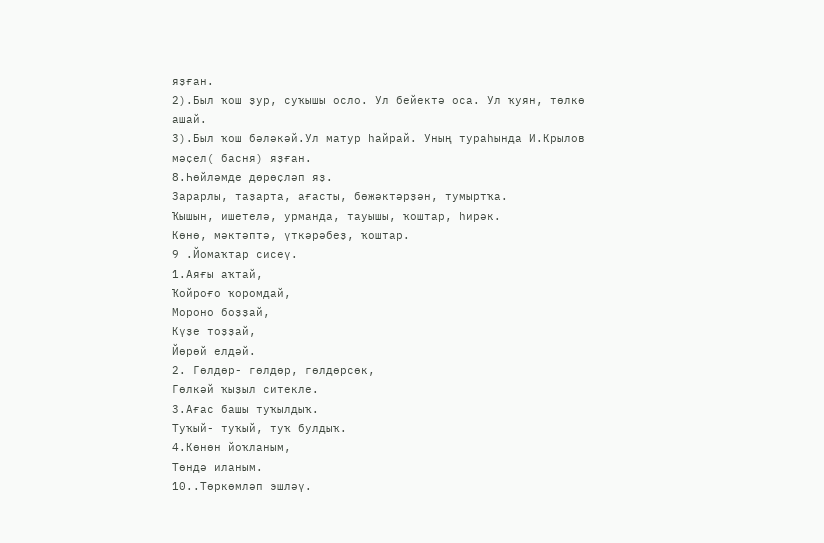яҙған.
2).Был ҡош ҙур, суҡышы осло. Ул бейектә оса. Ул ҡуян, төлкө ашай.
3).Был ҡош бәләкәй.Ул матур һайрай. Уның тураһында И.Крылов мәҫел( басня) яҙған.
8.Һөйләмде дөрөҫләп яҙ.
Зарарлы, таҙарта, ағасты, бөжәктәрҙән, тумыртҡа.
Ҡышын, ишетелә, урманда, тауышы, ҡоштар, һирәк.
Көнө, мәктәптә, үткәрәбеҙ, ҡоштар.
9 .Йомаҡтар сисеү.
1.Аяғы аҡтай,
Ҡойроғо ҡоромдай,
Мороно боҙҙай,
Күҙе тоҙҙай,
Йөрөй елдәй.
2. Гөлдөр- гөлдөр, гөлдөрсөк,
Гөлкәй ҡыҙыл ситекле.
3.Ағас башы туҡылдыҡ.
Туҡый- туҡый, туҡ булдыҡ.
4.Көнөн йоҡланым,
Төндә иланым.
10..Төркөмләп эшләү.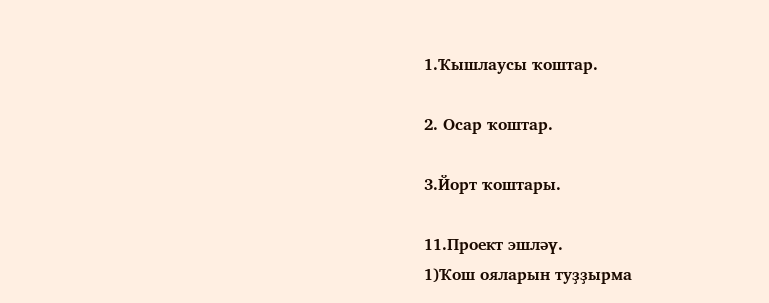1.Ҡышлаусы ҡоштар.

2. Осар ҡоштар.

3.Йорт ҡоштары.

11.Проект эшләү.
1)Ҡош ояларын туҙҙырма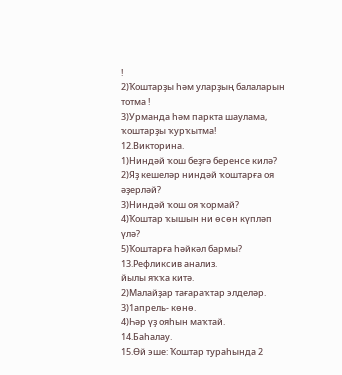!
2)Ҡоштарҙы һәм уларҙың балаларын тотма !
3)Урманда һәм паркта шаулама, ҡоштарҙы ҡурҡытма!
12.Викторина.
1)Ниндәй ҡош беҙгә беренсе килә?
2)Яҙ кешеләр ниндәй ҡоштарға оя әҙерләй?
3)Ниндәй ҡош оя ҡормай?
4)Ҡоштар ҡышын ни өсөн күпләп үлә?
5)Ҡоштарға һәйкәл бармы?
13.Рефликсив анализ.
йылы яҡҡа китә.
2)Малайҙар тағараҡтар элделәр.
3)1апрель- көнө.
4)Һәр үҙ ояһын маҡтай.
14.Баһалау.
15.Өй эше: Ҡоштар тураһында 2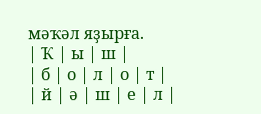мәҡәл яҙырға.
| Ҡ | ы | ш |
| б | о | л | о | т |
| й | ә | ш | е | л |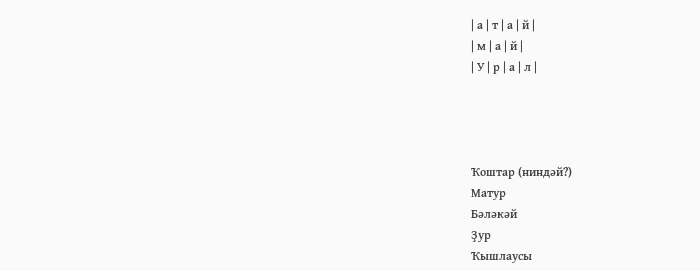| а | т | а | й |
| м | а | й |
| У | р | а | л |




Ҡоштар (ниндәй?)
Матур
Бәләкәй
Ҙур
Ҡышлаусы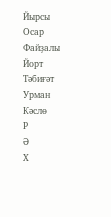Йырсы
Осар
Файҙалы
Йорт
Тәбиғәт
Урман
Кәслө
Р
Ә
Х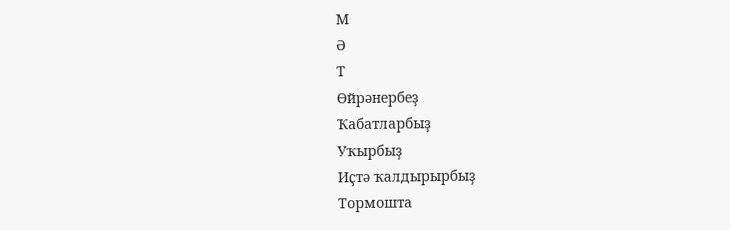М
Ә
Т
Өйрәнербеҙ
Ҡабатларбыҙ
Уҡырбыҙ
Иҫтә ҡалдырырбыҙ
Тормошта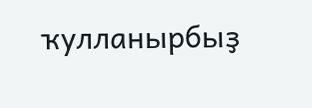ҡулланырбыҙ